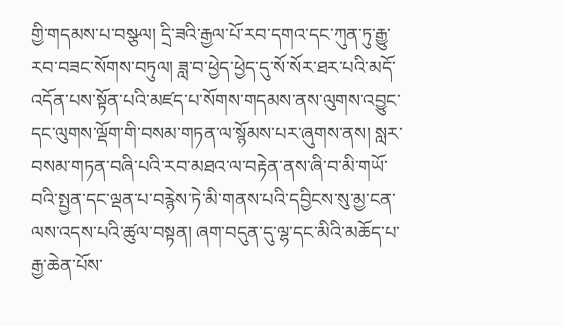གྱི་གདམས་པ་བསྩལ། དྲི་ཟའི་རྒྱལ་པོ་རབ་དགའ་དང་ཀུན་ཏུ་རྒྱུ་རབ་བཟང་སོགས་བཏུལ། ཟླ་བ་ཕྱེད་ཕྱེད་དུ་སོ་སོར་ཐར་པའི་མདོ་འདོན་པས་སྟོན་པའི་མཛད་པ་སོགས་གདམས་ནས་ལུགས་འབྱུང་དང་ལུགས་ལྡོག་གི་བསམ་གཏན་ལ་སྙོམས་པར་ཞུགས་ནས། སླར་བསམ་གཏན་བཞི་པའི་རབ་མཐའ་ལ་བརྟེན་ནས་ཞི་བ་མི་གཡོ་བའི་སྤྱན་དང་ལྡན་པ་བརྙེས་ཏེ་མི་གནས་པའི་དབྱིངས་སུ་མྱ་ངན་ལས་འདས་པའི་ཚུལ་བསྟན། ཞག་བདུན་དུ་ལྷ་དང་མིའི་མཆོད་པ་རྒྱ་ཆེན་པོས་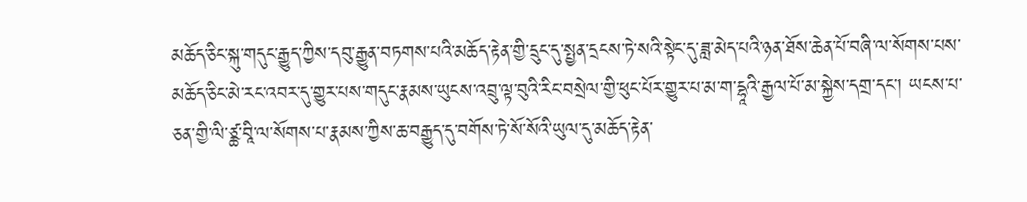མཆོད་ཅིང་སྐུ་གདུང་རྒྱུད་ཀྱིས་དབུ་རྒྱུན་བཏགས་པའི་མཆོད་རྟེན་གྱི་དྲུང་དུ་སྤྱན་དྲངས་ཏེ་སའི་སྟེང་དུ་ཟླ་མེད་པའི་ཉན་ཐོས་ཆེན་པོ་བཞི་ལ་སོགས་པས་མཆོད་ཅིང་མེ་རང་འབར་དུ་གྱུར་པས་གདུང་རྣམས་ཡུངས་འབྲུ་ལྟ་བུའི་རིང་བསྲེལ་གྱི་ཕུང་པོར་གྱུར་པ་མ་ག་དྷཱའི་རྒྱལ་པོ་མ་སྐྱེས་དགྲ་དང་། ཡངས་པ་ཅན་གྱི་ལི་ཙྪ་བཱི་ལ་སོགས་པ་རྣམས་ཀྱིས་ཆ་བརྒྱུད་དུ་བགོས་ཏེ་སོ་སོའི་ཡུལ་དུ་མཆོད་རྟེན་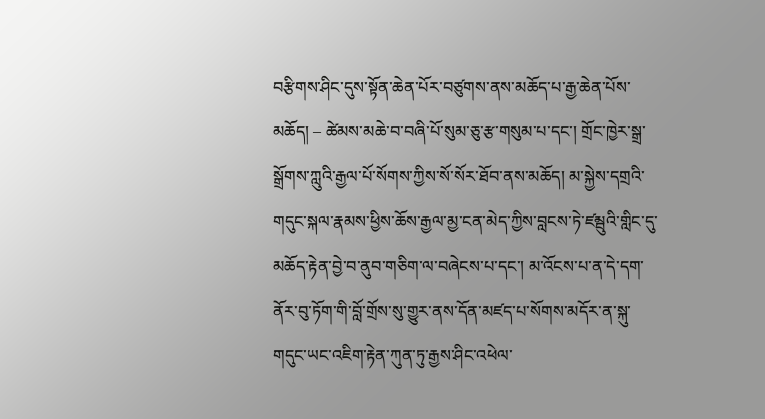བརྩིགས་ཤིང་དུས་སྟོན་ཆེན་པོར་བཙུགས་ནས་མཆོད་པ་རྒྱ་ཆེན་པོས་མཆོད། – ཚེམས་མཆེ་བ་བཞི་པོ་སུམ་ཅུ་རྩ་གསུམ་པ་དང་། གྲོང་ཁྱེར་སྒྲ་སྒྲོགས་ཀླུའི་རྒྱལ་པོ་སོགས་ཀྱིས་སོ་སོར་ཐོབ་ནས་མཆོད། མ་སྐྱེས་དགྲའི་གདུང་སྐལ་རྣམས་ཕྱིས་ཆོས་རྒྱལ་མྱ་ངན་མེད་ཀྱིས་བླངས་ཏེ་ཛམྦུའི་གླིང་དུ་མཆོད་རྟེན་བྱེ་བ་ནུབ་གཅིག་ལ་བཞེངས་པ་དང་། མ་འོངས་པ་ན་དེ་དག་ནོར་བུ་ཏོག་གི་བློ་གྲོས་སུ་གྱུར་ནས་དོན་མཛད་པ་སོགས་མདོར་ན་སྐུ་གདུང་ཡང་འཇིག་རྟེན་ཀུན་ཏུ་རྒྱས་ཤིང་འཕེལ་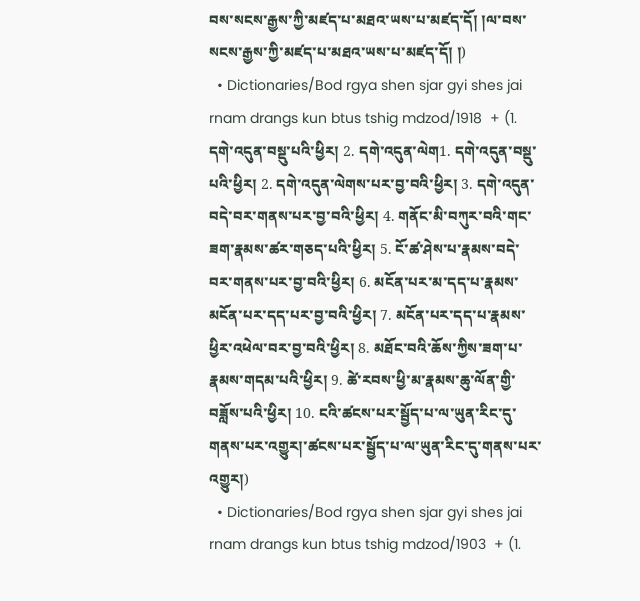བས་སངས་རྒྱས་ཀྱི་མཛད་པ་མཐའ་ཡས་པ་མཛད་དོ། །ལ་བས་སངས་རྒྱས་ཀྱི་མཛད་པ་མཐའ་ཡས་པ་མཛད་དོ། །)
  • Dictionaries/Bod rgya shen sjar gyi shes jai rnam drangs kun btus tshig mdzod/1918  + (1. དགེ་འདུན་བསྡུ་པའི་ཕྱིར། 2. དགེ་འདུན་ལེག1. དགེ་འདུན་བསྡུ་པའི་ཕྱིར། 2. དགེ་འདུན་ལེགས་པར་བྱ་བའི་ཕྱིར། 3. དགེ་འདུན་བདེ་བར་གནས་པར་བྱ་བའི་ཕྱིར། 4. གནོང་མི་བཀུར་བའི་གང་ཟག་རྣམས་ཚར་གཅད་པའི་ཕྱིར། 5. ངོ་ཚ་ཤེས་པ་རྣམས་བདེ་བར་གནས་པར་བྱ་བའི་ཕྱིར། 6. མངོན་པར་མ་དད་པ་རྣམས་མངོན་པར་དད་པར་བྱ་བའི་ཕྱིར། 7. མངོན་པར་དད་པ་རྣམས་ཕྱིར་འཕེལ་བར་བྱ་བའི་ཕྱིར། 8. མཐོང་བའི་ཆོས་ཀྱིས་ཟག་པ་རྣམས་གདམ་པའི་ཕྱིར། 9. ཚེ་རབས་ཕྱི་མ་རྣམས་ཆུ་ལོན་གྱི་བཟློས་པའི་ཕྱིར། 10. ངའི་ཚངས་པར་སྦྱོད་པ་ལ་ཡུན་རིང་དུ་གནས་པར་འགྱུར།་ཚངས་པར་སྦྱོད་པ་ལ་ཡུན་རིང་དུ་གནས་པར་འགྱུར།)
  • Dictionaries/Bod rgya shen sjar gyi shes jai rnam drangs kun btus tshig mdzod/1903  + (1.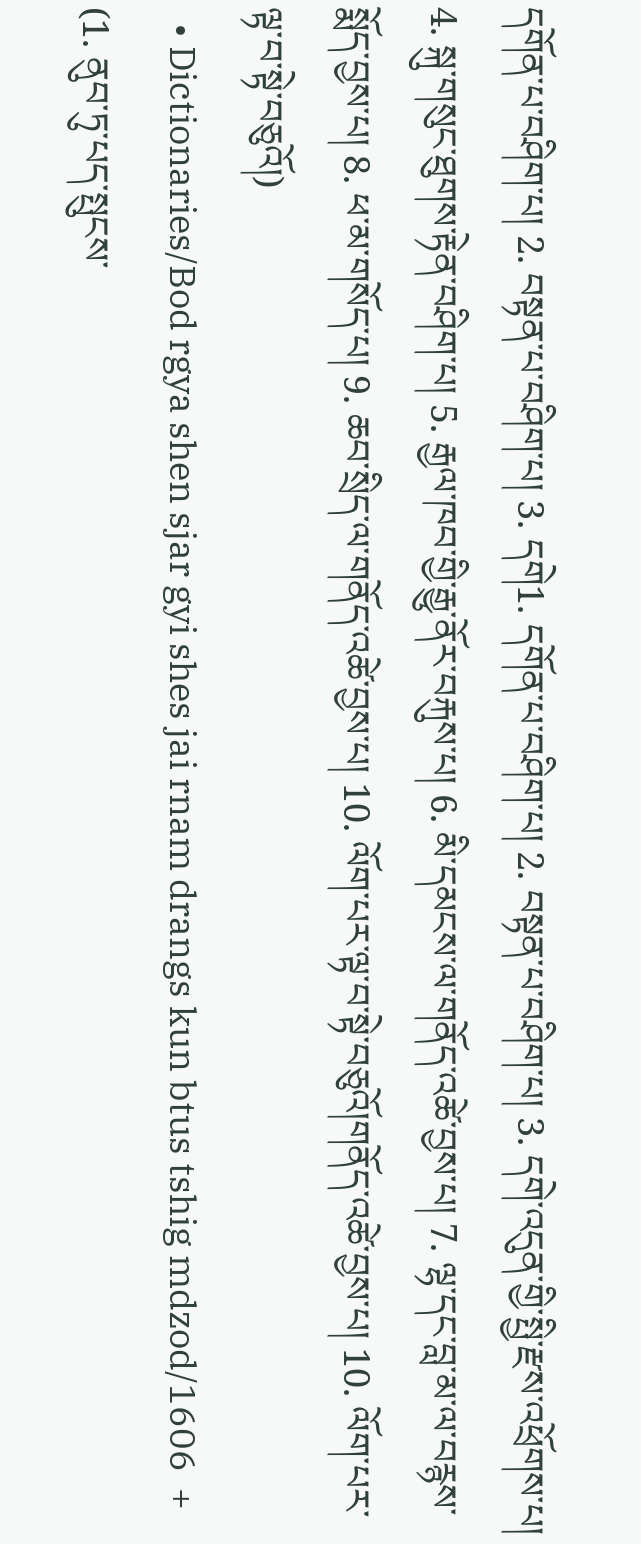དགོན་པ་བཤིག་པ། 2. བསྟན་པ་བཤིག་པ། 3. དགེ1. དགོན་པ་བཤིག་པ། 2. བསྟན་པ་བཤིག་པ། 3. དགེ་འདུན་གྱི་སྤྱི་རྫས་འཕྲོགས་པ། 4. སྐུ་གསུང་ཐུགས་རྟེན་བཤིག་པ། 5. རྒྱལ་ཁབ་གྱི་རྒྱུ་ནོར་བརྐུས་པ། 6. མི་དམངས་ལ་གནོད་འཚེ་བྱས་པ། 7. ལྷ་དང་བླ་མ་ལ་བརྙས་སྨོད་བྱས་པ། 8. ཕ་མ་གསོད་པ། 9. ཆབ་སྲིད་ལ་གནོད་འཚེ་བྱས་པ། 10. ལོག་པར་ལྟ་བ་སྟེ་བཅུའོ།གནོད་འཚེ་བྱས་པ། 10. ལོག་པར་ལྟ་བ་སྟེ་བཅུའོ།)
  • Dictionaries/Bod rgya shen sjar gyi shes jai rnam drangs kun btus tshig mdzod/1606  + (1. ནུབ་ཏུ་པད་སྤུངས་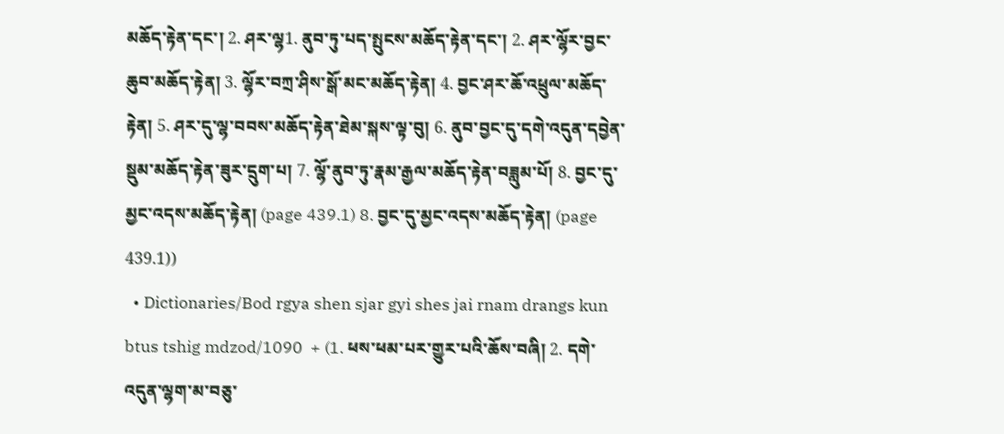མཆོད་རྟེན་དང་། 2. ཤར་ལྷ1. ནུབ་ཏུ་པད་སྤུངས་མཆོད་རྟེན་དང་། 2. ཤར་ལྷོར་བྱང་ཆུབ་མཆོད་རྟེན། 3. ལྷོར་བཀྲ་ཤིས་སྒོ་མང་མཆོད་རྟེན། 4. བྱང་ཤར་ཆོ་འཕྲུལ་མཆོད་རྟེན། 5. ཤར་དུ་ལྷ་བབས་མཆོད་རྟེན་ཐེམ་སྐས་ལྟ་བུ། 6. ནུབ་བྱང་དུ་དགེ་འདུན་དབྱེན་སྡུམ་མཆོད་རྟེན་ཟུར་དྲུག་པ། 7. ལྷོ་ནུབ་ཏུ་རྣམ་རྒྱལ་མཆོད་རྟེན་བཟླུམ་པོ། 8. བྱང་དུ་མྱང་འདས་མཆོད་རྟེན། (page 439.1) 8. བྱང་དུ་མྱང་འདས་མཆོད་རྟེན། (page 439.1))
  • Dictionaries/Bod rgya shen sjar gyi shes jai rnam drangs kun btus tshig mdzod/1090  + (1. ཕས་ཕམ་པར་གྱུར་པའི་ཆོས་བཞི། 2. དགེ་འདུན་ལྷག་མ་བཅུ་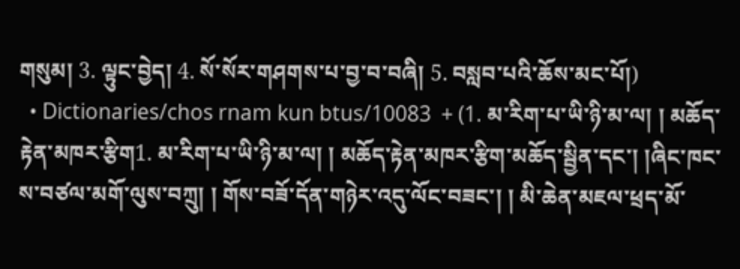གསུམ། 3. ལྟུང་བྱེད། 4. སོ་སོར་གཤགས་པ་བྱ་བ་བཞི། 5. བསླབ་པའི་ཆོས་མང་པོ།)
  • Dictionaries/chos rnam kun btus/10083  + (1. མ་རིག་པ་ཡི་ཉི་མ་ལ། ། མཆོད་རྟེན་མཁར་རྩིག1. མ་རིག་པ་ཡི་ཉི་མ་ལ། ། མཆོད་རྟེན་མཁར་རྩིག་མཆོད་སྦྱིན་དང་། །ཞིང་ཁང་ས་བཙལ་མགོ་ལུས་བཀྲུ། ། གོས་བཟོ་དོན་གཉེར་འདུ་ལོང་བཟང་། ། མི་ཆེན་མཇལ་ཕྲད་མོ་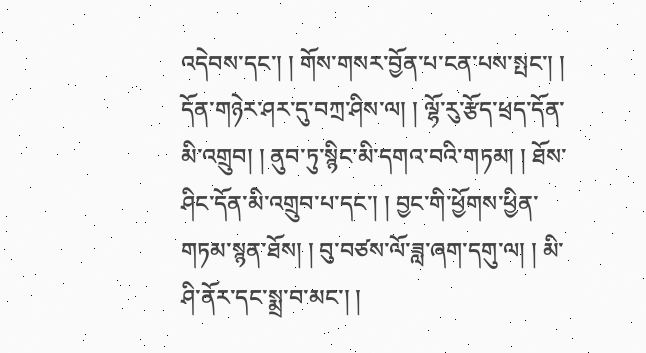འདེབས་དང་། ། གོས་གསར་བྱོན་པ་ངན་པས་སྤང་། ། དོན་གཉེར་ཤར་དུ་བཀྲ་ཤིས་ལ། ། ལྷོ་རུ་རྩོད་ཕྲད་དོན་མི་འགྲུབ། ། ནུབ་ཏུ་སྙིང་མི་དགའ་བའི་གཏམ། ། ཐོས་ཤིང་དོན་མི་འགྲུབ་པ་དང་། ། བྱང་གི་ཕྱོགས་ཕྱིན་གཏམ་སྙན་ཐོས། ། བུ་བཙས་ལོ་ཟླ་ཞག་དགུ་ལ། ། མི་ཤི་ནོར་དང་སྨྲ་བ་མང་། །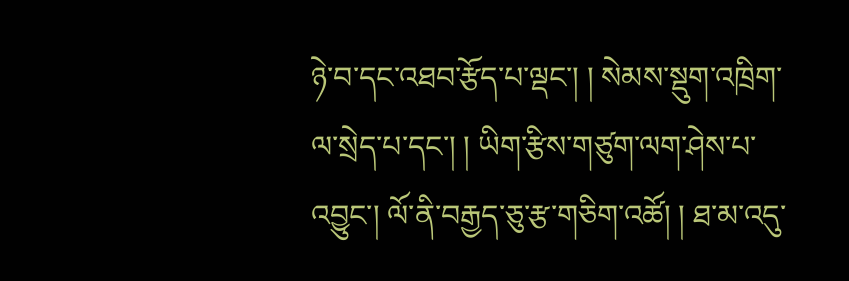ཉེ་བ་དང་འཐབ་རྩོད་པ་ལྡང་། ། སེམས་སྡུག་འཁྲིག་ལ་སྲེད་པ་དང་། ། ཡིག་རྩིས་གཙུག་ལག་ཤེས་པ་འབྱུང་། ལོ་ནི་བརྒྱད་ཅུ་རྩ་གཅིག་འཚོ། ། ཐ་མ་འདུ་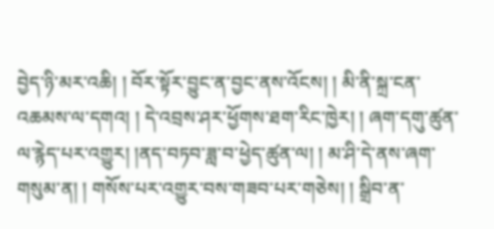བྱེད་ཉི་མར་འཆི། ། བོར་སྟོར་བྱུང་ན་བྱང་ནས་འོངས། ། མི་ནི་སྐྲ་ངན་འཆམས་ལ་དགའ། ། དེ་འབྲས་ཤར་ཕྱོགས་ཐག་རིང་ཁྱེར། ། ཞག་དགུ་ཚུན་ལ་རྙེད་པར་འགྱུར། །ནད་བཏབ་ཟླ་བ་ཕྱེད་ཚུན་ལ། ། མ་ཤི་དེ་ནས་ཞག་གསུམ་ན། ། གསོས་པར་འགྱུར་བས་གཟབ་པར་གཅེས། ། སྒྲིབ་ན་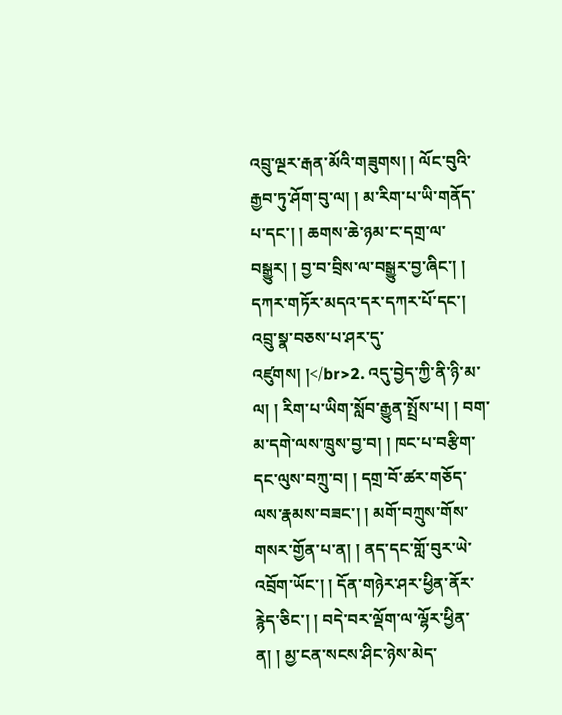འབྲུ་ལྔར་རྒན་མོའི་གཟུགས། ། ལོང་བུའི་རྒྱབ་ཏུ་ཤོག་བུ་ལ། ། མ་རིག་པ་ཡི་གནོད་པ་དང་། ། ཆགས་ཆེ་ཉམ་ང་དགྲ་ལ་བསྒྱུར། ། བྱ་བ་བྲིས་ལ་བསྒྱུར་བྱ་ཞིང་། ། དཀར་གཏོར་མདའ་དར་དཀར་པོ་དང་། འབྲུ་སྣ་བཅས་པ་ཤར་དུ་འཛུགས། །</br>2. འདུ་བྱེད་ཀྱི་ནི་ཉི་མ་ལ། ། རིག་པ་ཡིག་སློབ་རྒྱུན་སྤྲོས་པ། ། བག་མ་དགེ་ལས་ཁྲུས་བྱ་བ། ། ཁང་པ་བརྩིག་དང་ལུས་བཀྲུ་བ། ། དགྲ་བོ་ཚར་གཅོད་ལས་རྣམས་བཟང་། ། མགོ་བཀྲུས་གོས་གསར་གྱོན་པ་ན། ། ནད་དང་གློ་བུར་ཡེ་འབྲོག་ཡོང་། ། དོན་གཉེར་ཤར་ཕྱིན་ནོར་རྙེད་ཅིང་། ། བདེ་བར་ལྡོག་ལ་ལྷོར་ཕྱིན་ན། ། མྱ་ངན་སངས་ཤིང་ཉེས་མེད་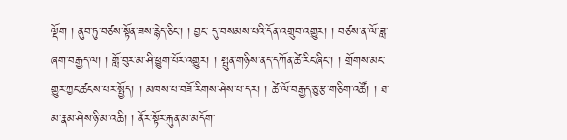ལྡོག ། ནུབ་ཏུ་བཙས་སྟོན་ཟས་རྙེད་ཅིང་། ། བྱང་ དུ་བསམས་པའི་དོན་འགྲུབ་འགྱུར། ། བཙས་ན་ལོ་ཟླ་ཞག་བརྒྱད་ལ། ། གློ་བུར་མ་ཤི་ཕྱུག་པོར་འགྱུར། ། སྤུན་གཉིས་ནད་དཀོན་ཚེ་རིང་ཞིང་། ། གྲོགས་མང་གྱུར་ཀྱང་ཚངས་པར་སྤྱོད། ། མཁས་པ་བཟོ་རིགས་ཤེས་པ་དར། ། ཚེ་ལོ་བརྒྱད་ཅུ་རྩ་གཅིག་འཚོ། ། ཐ་མ་རྣམ་ཤེས་ཉི་མ་འཆི། ། ནོར་སྟོར་རྐུན་མ་མདོག་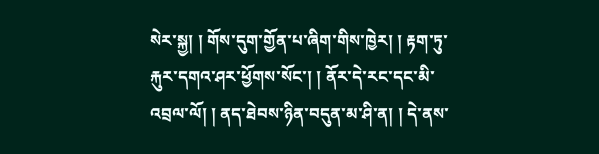སེར་སྐྱ། ། གོས་དུག་གྱོན་པ་ཞིག་གིས་ཁྱེར། ། རྟག་ཏུ་རྐུར་དགའ་ཤར་ཕྱོགས་སོང་། ། ནོར་དེ་རང་དང་མི་འབྲལ་ལོ། ། ནད་ཐེབས་ཉིན་བདུན་མ་ཤི་ན། ། དེ་ནས་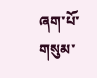ཞག་པོ་གསུམ་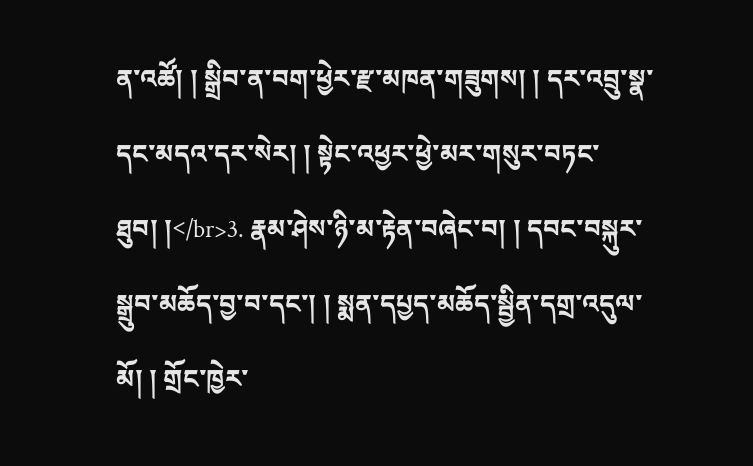ན་འཚོ། ། སྒྲིབ་ན་བག་ཕྱེར་རྫ་མཁན་གཟུགས། ། དར་འབྲུ་སྣ་དང་མདའ་དར་སེར། ། སྟེང་འཕྱར་ཕྱེ་མར་གསུར་བཏང་ཐུབ། །</br>3. རྣམ་ཤེས་ཉི་མ་རྟེན་བཞེང་བ། ། དབང་བསྐུར་སྒྲུབ་མཆོད་བྱ་བ་དང་། ། སྨན་དཔྱད་མཆོད་སྦྱིན་དགྲ་འདུལ་མོ། ། གྲོང་ཁྱེར་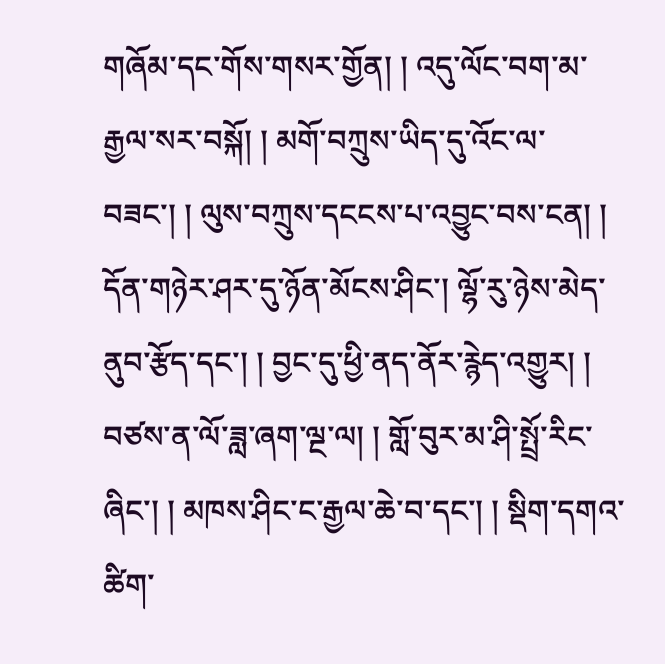གཞོམ་དང་གོས་གསར་གྱོན། ། འདུ་ལོང་བག་མ་རྒྱལ་སར་བསྐོ། ། མགོ་བཀྲུས་ཡིད་དུ་འོང་ལ་བཟང་། ། ལུས་བཀྲུས་དངངས་པ་འབྱུང་བས་ངན། ། དོན་གཉེར་ཤར་དུ་ཉོན་མོངས་ཤིང་། ལྷོ་རུ་ཉེས་མེད་ནུབ་རྩོད་དང་། ། བྱང་དུ་ཕྱི་ནད་ནོར་རྙེད་འགྱུར། ། བཙས་ན་ལོ་ཟླ་ཞག་ལྔ་ལ། ། གློ་བུར་མ་ཤི་སྤྲོ་རིང་ཞིང་། ། མཁས་ཤིང་ང་རྒྱལ་ཆེ་བ་དང་། ། སྡིག་དགའ་ཚིག་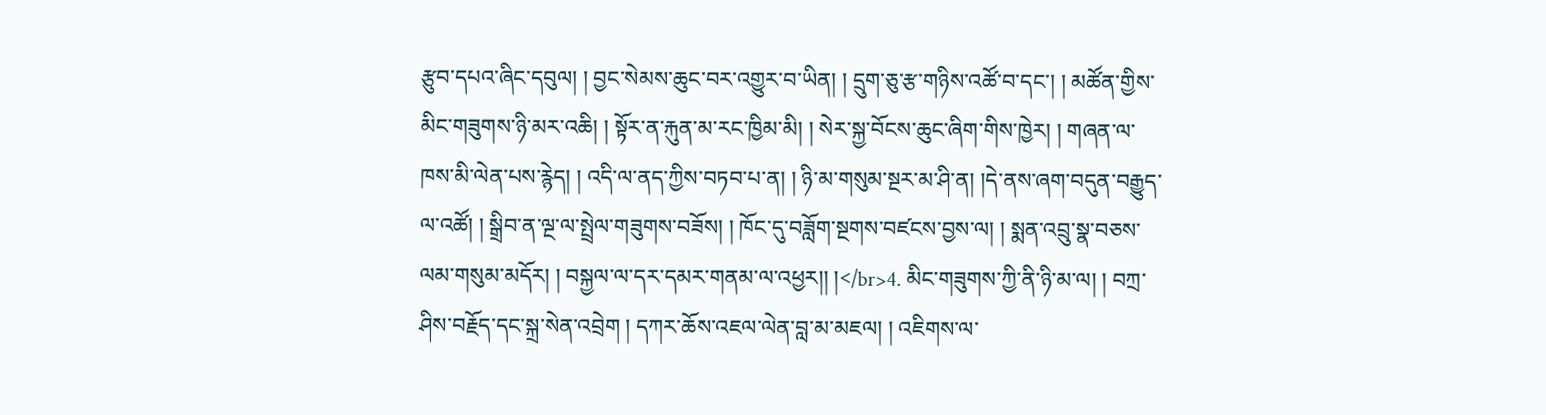རྩུབ་དཔའ་ཞིང་དབུལ། ། བྱང་སེམས་ཆུང་བར་འགྱུར་བ་ཡིན། ། དྲུག་ཅུ་རྩ་གཉིས་འཚོ་བ་དང་། ། མཚོན་གྱིས་མིང་གཟུགས་ཉི་མར་འཆི། ། སྟོར་ན་རྐུན་མ་རང་ཁྱིམ་མི། ། སེར་སྐྱ་བོངས་ཆུང་ཞིག་གིས་ཁྱེར། ། གཞན་ལ་ཁས་མི་ལེན་པས་རྙེད། ། འདི་ལ་ནད་ཀྱིས་བཏབ་པ་ན། ། ཉི་མ་གསུམ་སྔར་མ་ཤི་ན། །དེ་ནས་ཞག་བདུན་བརྒྱུད་ལ་འཚོ། ། སྒྲིབ་ན་ལྔ་ལ་སྤྲེལ་གཟུགས་བཟོས། ། ཁོང་དུ་བཟློག་སྔགས་བཛངས་བྱས་ལ། ། སྨན་འབྲུ་སྣ་བཅས་ལམ་གསུམ་མདོར། ། བསྐྱལ་ལ་དར་དམར་གནམ་ལ་འཕྱར།། །</br>4. མིང་གཟུགས་ཀྱི་ནི་ཉི་མ་ལ། ། བཀྲ་ཤིས་བརྗོད་དང་སྐྲ་སེན་འབྲེག ། དཀར་ཆོས་འཇལ་ལེན་བླ་མ་མཇལ། ། འཇིགས་ལ་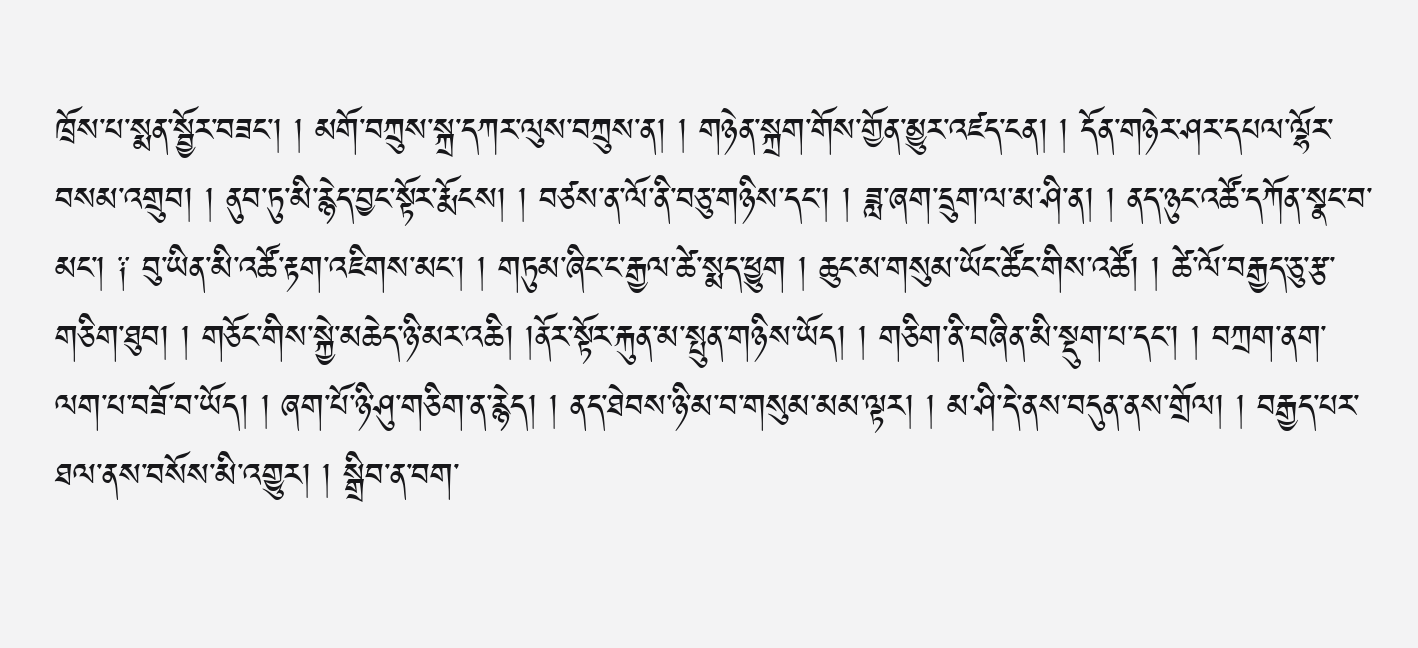ཁྲོས་པ་སྨན་སྦྱོར་བཟང་། ། མགོ་བཀྲུས་སྐྲ་དཀར་ལུས་བཀྲུས་ན། ། གཉེན་སྐྲག་གོས་གྱོན་མྱུར་འཛད་ངན། ། དོན་གཉེར་ཤར་དཔལ་ལྷོར་བསམ་འགྲུབ། ། ནུབ་ཏུ་མི་རྙེད་བྱང་སྟོར་རྨོངས། ། བཙས་ན་ལོ་ནི་བཅུ་གཉིས་དང་། ། ཟླ་ཞག་དྲུག་ལ་མ་ཤི་ན། ། ནད་ཉུང་འཚོ་དཀོན་སྣང་བ་མང་། ༑ བུ་ཡིན་མི་འཚོ་རྟག་འཇིགས་མང་། ། གཏུམ་ཞིང་ང་རྒྱལ་ཚེ་སྨད་ཕྱུག ། ཆུང་མ་གསུམ་ཡོང་ཚོང་གིས་འཚོ། ། ཚེ་ལོ་བརྒྱད་ཅུ་རྩ་གཅིག་ཐུབ། ། གཅོང་གིས་སྐྱེ་མཆེད་ཉི་མར་འཆི། །ནོར་སྟོར་རྐུན་མ་སྤུན་གཉིས་ཡོད། ། གཅིག་ནི་བཞིན་མི་སྡུག་པ་དང་། ། བཀྲག་ནག་ལག་པ་བཟོ་བ་ཡོད། ། ཞག་པོ་ཉི་ཤུ་གཅིག་ན་རྙེད། ། ནད་ཐེབས་ཉི་མ་བ་གསུམ་མམ་ལྟར། ། མ་ཤི་དེ་ནས་བདུན་ནས་གྲོལ། ། བརྒྱད་པར་ཐལ་ནས་བསོས་མི་འགྱུར། ། སྒྲིབ་ན་བག་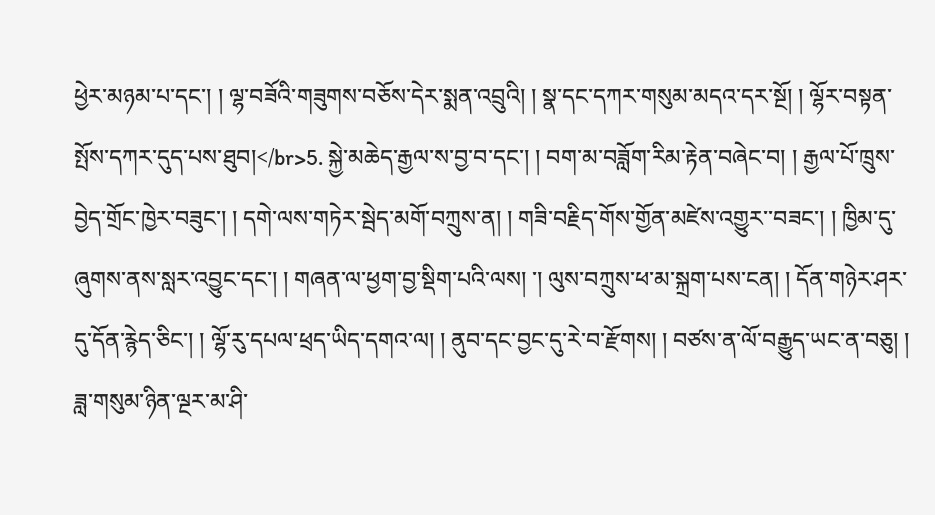ཕྱེར་མཉམ་པ་དང་། ། ལྷ་བཟོའི་གཟུགས་བཅོས་དེར་སྨན་འབྲུའི། ། སྣ་དང་དཀར་གསུམ་མདའ་དར་སྔོ། ། ལྷོར་བསྟན་སྤོས་དཀར་དུད་པས་ཐུབ།</br>5. སྐྱེ་མཆེད་རྒྱལ་ས་བྱ་བ་དང་། ། བག་མ་བཟློག་རིམ་རྟེན་བཞེང་བ། ། རྒྱལ་པོ་ཁྲུས་བྱེད་གྲོང་ཁྱེར་བཟུང་། ། དགེ་ལས་གཏེར་སྦེད་མགོ་བཀྲུས་ན། ། གཟི་བརྗིད་གོས་གྱོན་མཛེས་འགྱུར་་བཟང་། ། ཁྱིམ་དུ་ཞུགས་ནས་སླར་འབྱུང་དང་། ། གཞན་ལ་ཕྱག་བྱ་སྡིག་པའི་ལས། ་། ལུས་བཀྲུས་ཕ་མ་སྐྲག་པས་ངན། ། དོན་གཉེར་ཤར་དུ་དོན་རྙེད་ཅིང་། ། ལྷོ་རུ་དཔལ་ཕྲད་ཡིད་དགའ་ལ། ། ནུབ་དང་བྱང་དུ་རེ་བ་རྫོགས། ། བཙས་ན་ལོ་བརྒྱུད་ཡང་ན་བཅུ། ། ཟླ་གསུམ་ཉིན་ལྔར་མ་ཤི་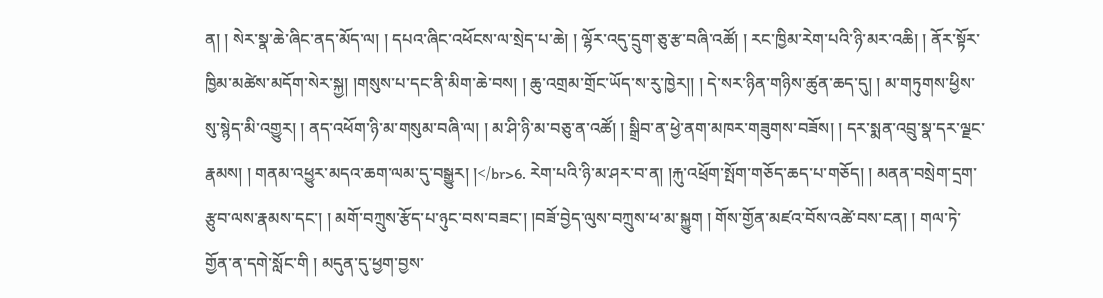ན། ། སེར་སྣ་ཆེ་ཞིང་ནད་མོད་ལ། ། དཔའ་ཞིང་འཕོངས་ལ་སྲེད་པ་ཆེ། ། ལྷོར་འདུ་དྲུག་ཅུ་རྩ་བཞི་འཚོ། ། རང་ཁྱིམ་རེག་པའི་ཉི་མར་འཆི། ། ནོར་སྟོར་ཁྱིམ་མཚེས་མདོག་སེར་སྐྱ། །གསུས་པ་དང་ནི་མིག་ཆེ་བས། ། ཆུ་འགྲམ་གྲོང་ཡོད་ས་རུ་ཁྱེར།། ། དེ་སར་ཉིན་གཉིས་ཚུན་ཆད་དུ། ། མ་གཏུགས་ཕྱིས་སུ་སྙེད་མི་འགྱུར། ། ནད་འཕོག་ཉི་མ་གསུམ་བཞི་ལ། ། མ་ཤི་ཉི་མ་བཅུ་ན་འཚོ། ། སྒྲིབ་ན་ཕྱེ་ནག་མཁར་གཟུགས་བཟོས། ། དར་སྨན་འབྲུ་སྣ་དར་ལྗང་རྣམས། ། གནམ་འཕྱུར་མདའ་ཆག་ལམ་དུ་བསྒྱུར། །</br>6. རེག་པའི་ཉི་མ་ཤར་བ་ན། །རྐུ་འཕྲོག་སྤོག་གཅོད་ཆད་པ་གཅོད། ། མནན་བསྲེག་དྲག་རྩུབ་ལས་རྣམས་དང་། ། མགོ་བཀྲུས་རྩོད་པ་ཉུང་བས་བཟང་། །བཟོ་བྱེད་ལུས་བཀྲུས་ཕ་མ་སྐྱུག ། གོས་གྱོན་མཛའ་བོས་འཚེ་བས་ངན། ། གལ་ཏེ་གྱོན་ན་དགེ་སློང་གི ། མདུན་དུ་ཕྱག་བྱས་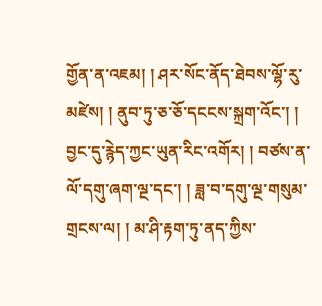གྱོན་ན་འཇམ། ། ཤར་སོང་ནོད་ཐེབས་ལྷོ་རུ་མཛེས། ། ནུབ་ཏུ་ཅ་ཅོ་དངངས་སྐྲག་འོང་། ། བྱང་དུ་རྙེད་ཀྱང་ཡུན་རིང་འགོར། ། བཙས་ན་ལོ་དགུ་ཞག་ལྔ་དང་། ། ཟླ་བ་དགུ་ལྔ་གསུམ་གྲངས་ལ། ། མ་ཤི་རྟག་ཏུ་ནད་ཀྱིས་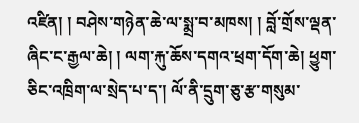འཛིན། ། བཤེས་གཉེན་ཆེ་ལ་སྨྲ་བ་མཁས། ། བློ་གྲོས་ལྡན་ཞིང་ང་རྒྱལ་ཆེ། ། ལག་རྐུ་ཆོས་དགའ་ཕྲག་དོག་ཆེ། ཕྱུག་ཅིང་འཁྲིག་ལ་སྲེད་པ་ད་། ལོ་ནི་དྲུག་ཅུ་རྩ་གསུམ་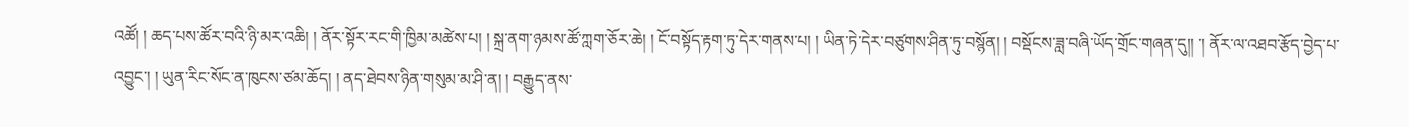འཚོ། ། ཆད་པས་ཚོར་བའི་ཉི་མར་འཆི། ། ནོར་སྟོར་རང་གི་ཁྱིམ་མཚེས་པ། ། སྐྲ་ནག་ཉམས་ཚོ་ཀླག་ཅོར་ཆེ། ། ངོ་བསྟོད་རྟག་ཏུ་དེར་གནས་པ། ། ཡིན་ཏེ་དེར་བཙུགས་ཤིན་ཏུ་བསྙོན། ། བསྡོངས་ཟླ་བཞི་ཡོད་གྲོང་གཞན་དུ།། ་། ནོར་ལ་འཐབ་རྩོད་བྱེད་པ་འབྱུང་། ། ཡུན་རིང་སོང་ན་ཁུངས་ཙམ་ཆོད། ། ནད་ཐེབས་ཉིན་གསུམ་མ་ཤི་ན། ། བརྒྱུད་ནས་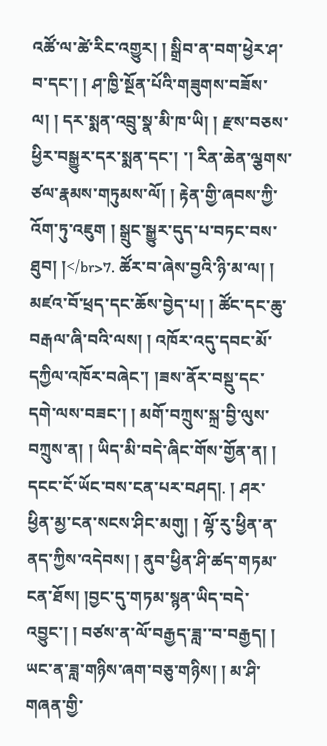འཚོ་ལ་ཚེ་རིང་འགྱུར། ། སྒྲིབ་ན་བག་ཕྱེར་ཤ་བ་དང་། ། ཤ་ཁྱི་སྔོན་པོའི་གཟུགས་བཟོས་ལ། ། དར་སྨན་འབྲུ་སྣ་མི་ཁ་ཡི། ། རྫས་བཅས་ཕྱིར་བསྒྱུར་དར་སྨན་དང་། ་། རིན་ཆེན་ལྕགས་ཙལ་རྣམས་གཏུམས་ལོ། ། རྟེན་གྱི་ཞབས་ཀྱི་འོག་ཏུ་འཇུག ། སྒྲུང་སྒྱུར་དུད་པ་བཏང་བས་ཐུབ། །</br>7. ཚོར་བ་ཞེས་བྱའི་ཉི་མ་ལ། ། མཛའ་བོ་ཕྲད་དང་ཆོས་བྱེད་པ། ། ཚོང་དང་ཆུ་བརྒལ་ཞི་བའི་ལས། ། འཁོར་འདུ་དབང་མོ་དཀྱིལ་འཁོར་བཞེང་། །ཟས་ནོར་བསྡུ་དང་དགེ་ལས་བཟང་། ། མགོ་བཀྲུས་སྐྲ་བྱི་ལུས་བཀྲུས་ན། ། ཡིད་མི་བདེ་ཞིང་གོས་གྱོན་ན། ། དངང་ངོ་ཡོང་བས་ངན་པར་བཤད།. ། ཤར་ཕྱིན་མྱ་ངན་སངས་ཤིང་མགུ། ། ལྷོ་རུ་ཕྱིན་ན་ནད་ཀྱིས་འདེབས། ། ནུབ་ཕྱིན་ཤི་ཚད་གཏམ་ངན་ཐོས། །བྱང་དུ་གཏམ་སྙན་ཡིད་བདེ་འབྱུང་། ། བཙས་ན་ལོ་བརྒྱད་ཟླ་་བ་བརྒྱད། ། ཡང་ན་ཟླ་གཉིས་ཞག་བཅུ་གཉིས། ། མ་ཤི་གཞན་གྱི་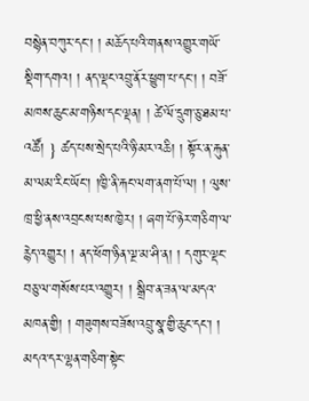བསྙེན་བཀུར་དང་། ། མཆོད་པའི་གནས་འགྱུར་གཡོ་སྡིག་དགའ། ། ནད་ལྡང་འབྲུ་ནོར་ཕྱུག་པ་དང་། ། བཟོ་མཁས་ཆུང་མ་གཉིས་དང་ལྡན། ། ཚེ་ལོ་དྲུག་ཅུ་ཐམ་པ་འཚོ། } ཚད་པས་སྲེད་པའི་ཉི་མར་འཆི། ། སྟོར་ན་རྐུན་མ་ལམ་རིང་ཡོང་། །ཁྱི་ནི་རྐང་ལག་ནག་པོ་ལ། ། ལུས་ཁྲ་ཕྱི་ནས་འབྲངས་པས་ཁྱེར། ། ཞག་པོ་ཉེར་གཅིག་ལ་རྙེད་འགྱུར། ། ནད་ཕོག་ཉིན་ལྔ་མ་ཤི་ན། ། དགུར་ལྡང་བཅུ་ལ་གསོས་པར་འགྱུར། ། སྒྲིབ་ན་ཟན་ལ་མདའ་མཁན་གྱི། ། གཟུགས་བཟོས་འབྲུ་སྣ་གྱི་ཆུང་དང་། ། མདའ་དར་ལྷན་གཅིག་སྟེང་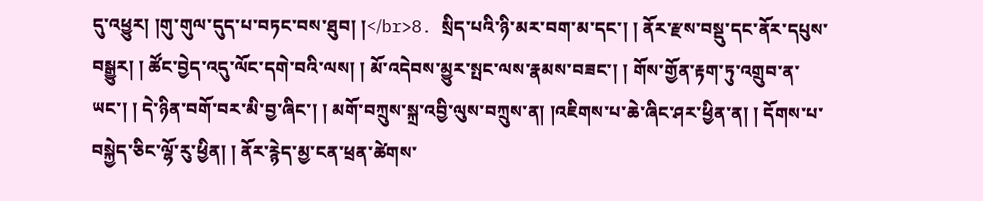དུ་འཕྱུར། །གུ་གུལ་དུད་པ་བཏང་བས་ཐུབ། །</br>8. སྲིད་པའི་ཉི་མར་བག་མ་དང་། ། ནོར་རྫས་བསྡུ་དང་ནོར་དཔུས་བསྒྱུར། ། ཚོང་བྱེད་འདུ་ལོང་དགེ་བའི་ལས། ། མོ་འདེབས་མྱུར་སྤང་ལས་རྣམས་བཟང་། ། གོས་གྱོན་རྟག་ཏུ་འགྲུབ་ན་ཡང་། ། དེ་ཉིན་བགོ་བར་མི་བྱ་ཞིང་། ། མགོ་བཀྲུས་སྐྲ་འབྱི་ལུས་བཀྲུས་ན། །འཇིགས་པ་ཆེ་ཞིང་ཤར་ཕྱིན་ན། ། དོགས་པ་བསྐྱེད་ཅིང་ལྷོ་རུ་ཕྱིན། ། ནོར་རྙེད་མྱ་ངན་ཕྲན་ཚེགས་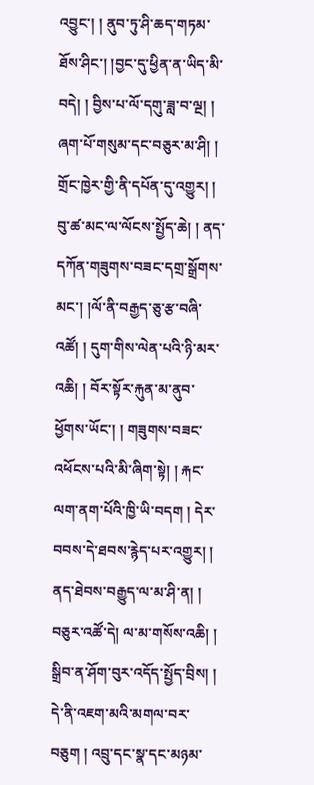འབྱུང་། ། ནུབ་ཏུ་ཤི་ཆད་གཏམ་ཐོས་ཤིང་། །བྱང་དུ་ཕྱིན་ན་ཡིད་མི་བདེ། ། བྱིས་པ་ལོ་དགུ་ཟླ་བ་ལྔ། ། ཞག་པོ་གསུམ་དང་བཅུར་མ་ཤི། ། གྲོང་ཁྱེར་གྱི་ནི་དཔོན་དུ་འགྱུར། ། བུ་ཚ་མང་ལ་ལོངས་སྤྱོད་ཆེ། ། ནད་དཀོན་གཟུགས་བཟང་དགྲ་སྒྲོགས་མང་། །ལོ་ནི་བརྒྱད་ཅུ་རྩ་བཞི་འཚོ། ། དུག་གིས་ལེན་པའི་ཉི་མར་འཆི། ། བོར་སྟོར་རྐུན་མ་ནུབ་ཕྱོགས་ཡོང་། ། གཟུགས་བཟང་འཕོངས་པའི་མི་ཞིག་སྟེ། ། རྐང་ལག་ནག་པོའི་ཁྱི་ཡི་བདག ། དེར་བབས་དེ་ཐབས་རྙེད་པར་འགྱུར། ། ནད་ཐེབས་བརྒྱུད་ལ་མ་ཤི་ན། ། བཅུར་འཚོ་དེ། ལ་མ་གསོས་འཆི། ། སྒྲིབ་ན་ཤོག་བུར་འདོད་སྤྱོད་བྲིས། ། དེ་ནི་འཇག་མའི་མགལ་བར་བཅུག ། འབྲུ་དང་སྣ་དང་མཉམ་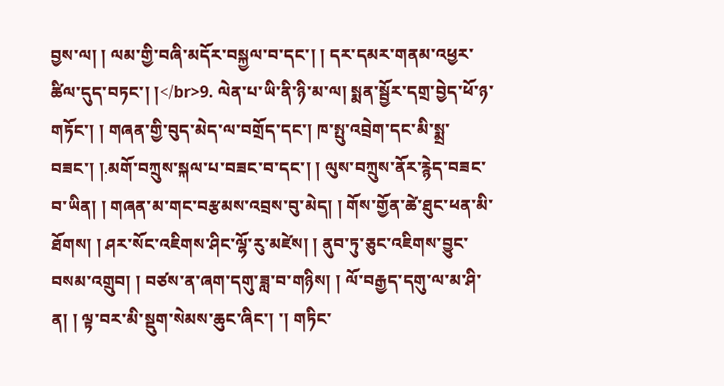བྱས་ལ། ། ལམ་གྱི་བཞི་མདོར་བསྐྱལ་བ་དང་། ། དར་དམར་གནམ་འཕྱར་ཚིལ་དུད་བཏང་། །</br>9. ལེན་པ་ཡི་ནི་ཉི་མ་ལ། སྨན་སྦྱོར་དགྲ་བྱེད་ཕོ་ཉ་གཏོང་། ། གཞན་གྱི་བུད་མེད་ལ་བགྲོད་དང་། ཁ་སྤུ་འབྲེག་དང་མི་སྨྲ་བཟང་། །.མགོ་བཀྲུས་སྐལ་པ་བཟང་བ་དང་། ། ལུས་བཀྲུས་ནོར་རྙེད་བཟང་བ་ཡིན། ། གཞན་མ་གང་བརྩམས་འབྲས་བུ་མེད། ། གོས་གྱོན་ཚེ་ཐུང་ཕན་མི་ཐོགས། ། ཤར་སོང་འཇིགས་ཤིང་ལྷོ་རུ་མཛེས། ། ནུབ་ཏུ་ཅུང་འཇིགས་བྱུང་བསམ་འགྲུབ། ། བཙས་ན་ཞག་དགུ་ཟླ་བ་གཉིས། ། ལོ་བརྒྱད་དགུ་ལ་མ་ཤི་ན། ། ལྟ་བར་མི་སྡུག་སེམས་ཆུང་ཞིང་། ་། གཏིང་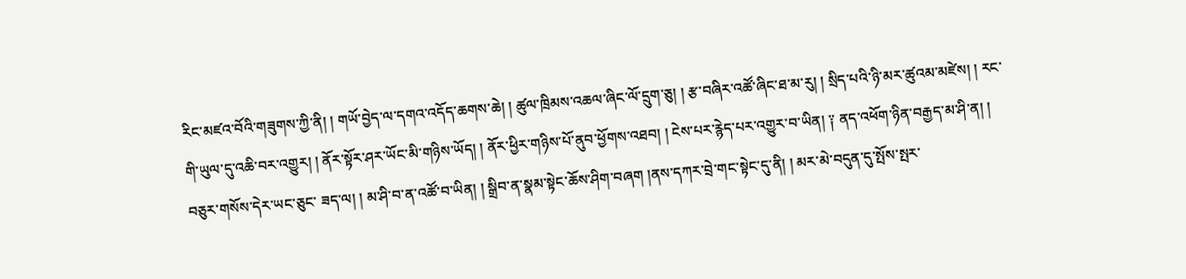རིང་མཛའ་བོའི་གཟུགས་ཀྱི་ནི། ། གཡོ་བྱེད་ལ་དགའ་འདོད་ཆགས་ཆེ། ། ཚུལ་ཁྲིམས་འཆལ་ཞིང་ལོ་དྲུག་ཅུ། ། རྩ་བཞིར་འཚོ་ཞིང་ཐ་མ་རུ། ། སྲིད་པའི་ཉི་མར་ཚུའམ་མཛེས། ། རང་གི་ཡུལ་དུ་འཆི་བར་འགྱུར། ། ནོར་སྟོར་ཤར་ཡོང་མི་གཉིས་ཡོད། ། ནོར་ཕྱིར་གཉིས་པོ་ནུབ་ཕྱོགས་འཐབ། ། ངེས་པར་རྙེད་པར་འགྱུར་བ་ཡིན། ༑ ནད་འཕོག་ཉིན་བརྒྱད་མ་ཤི་ན། ། བཅུར་གསོས་དེར་ཡང་ཅུང་ ཟད་ལ། ། མ་ཤི་བ་ན་འཚོ་བ་ཡིན། ། སྒྲིབ་ན་སྣམ་སྟེང་ཆོས་ཤིག་བཞག །ནས་དཀར་བྲེ་གང་སྟེང་དུ་ནི། ། མར་མེ་བདུན་དུ་སྤོས་སྤར་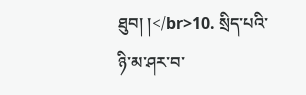ཐུབ། །</br>10. སྲིད་པའི་ཉི་མ་ཤར་བ་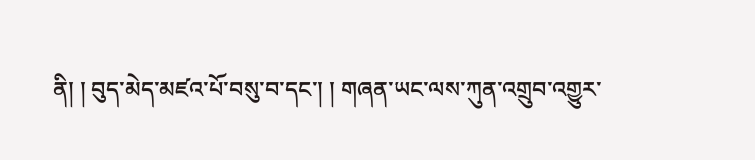ནི། ། བུད་མེད་མཛའ་པོ་བསུ་བ་དང་། ། གཞན་ཡང་ལས་ཀུན་འགྲུབ་འགྱུར་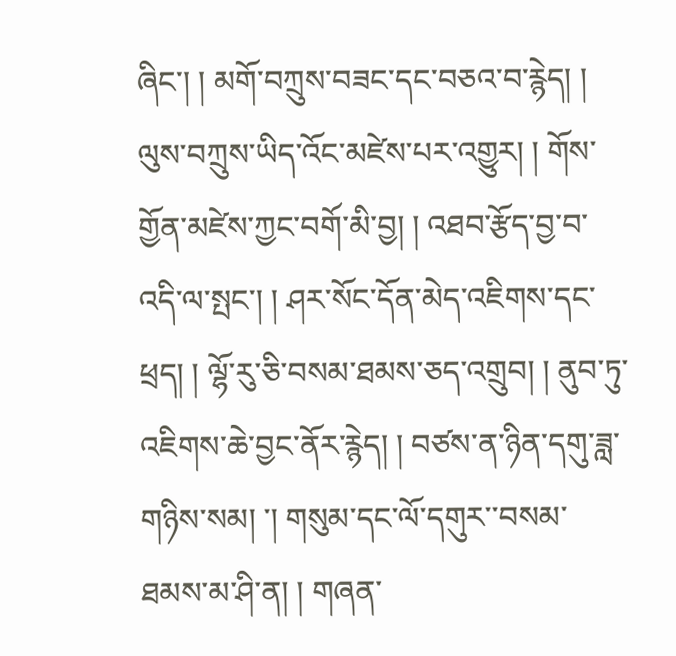ཞིང་། ། མགོ་བཀྲུས་བཟང་དང་བཅའ་བ་རྙེད། ། ལུས་བཀྲུས་ཡིད་འོང་མཛེས་པར་འགྱུར། ། གོས་གྱོན་མཛེས་ཀྱང་བགོ་མི་བྱ། ། འཐབ་རྩོད་བྱ་བ་འདི་ལ་སྤང་། ། ཤར་སོང་དོན་མེད་འཇིགས་དང་ཕྲད། ། ལྷོ་རུ་ཅི་བསམ་ཐམས་ཅད་འགྲུབ། ། ནུབ་ཏུ་འཇིགས་ཆེ་བྱང་ནོར་རྙེད། ། བཙས་ན་ཉིན་དགུ་ཟླ་གཉིས་སམ། ་། གསུམ་དང་ལོ་དགུར་་བསམ་ཐམས་མ་ཤི་ན། ། གཞན་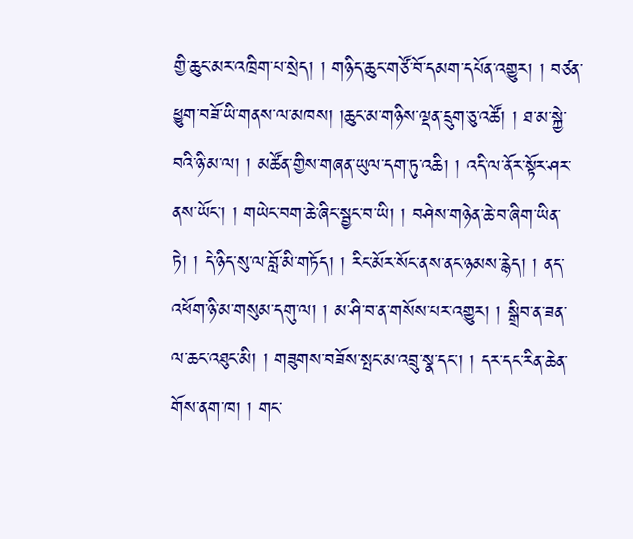གྱི་ཆུང་མར་འཁྲིག་པ་སྲེད། ། གཉིད་ཆུང་གཙོ་བོ་དམག་དཔོན་འགྱུར། ། བཙན་ཕྱུག་བཟོ་ཡི་གནས་ལ་མཁས། །ཆུང་མ་གཉིས་ལྡན་དྲུག་ཅུ་འཚོ། ། ཐ་མ་སྐྱེ་བའི་ཉི་མ་ལ། ། མཚོན་གྱིས་གཞན་ཡུལ་དག་ཏུ་འཆི། ། འདི་ལ་ནོར་སྟོར་ཤར་ནས་ཡོང་། ། གཡེང་བག་ཆེ་ཞིང་སྦྱང་བ་ཡི། ། བཤེས་གཉེན་ཆེ་བ་ཞིག་ཡིན་ཏེ། ། དེ་ཉིད་སུ་ལ་བློ་མི་གཏོད། ། རིང་མོར་སོང་ནས་ནང་ཉམས་རྙེད། ། ནད་འཕོག་ཉི་མ་གསུམ་དགུ་ལ། ། མ་ཤི་བ་ན་གསོས་པར་འགྱུར། ། སྒྲིབ་ན་ཟན་ལ་ཆང་འཐུང་མི། ། གཟུགས་བཟོས་སྤང་མ་འབྲུ་སྣ་དང་། ། དར་དང་རིན་ཆེན་གོས་ནག་ཁ། ། གང་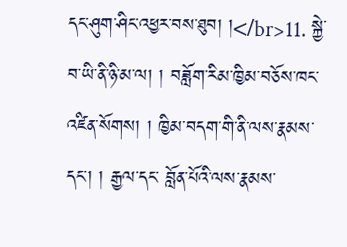དང་ཤུག་ཤིང་འཕྱར་བས་ཐུབ། །</br>11. སྐྱེ་བ་ཡི་ནི་ཉི་མ་ལ། ། བཟློག་རིམ་ཁྱིམ་བཅོས་ཁང་འཛིན་སོགས། ། ཁྱིམ་བདག་གི་ནི་ལས་རྣམས་དང་། ། རྒྱལ་དང་ བློན་པོའི་ལས་རྣམས་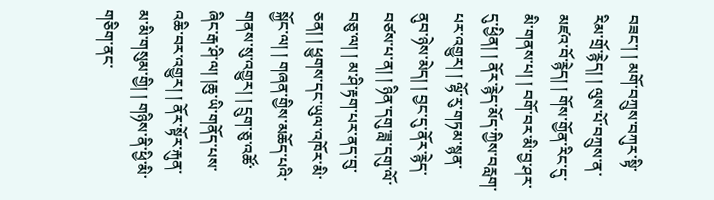བཟང་། ། མགོ་བཀྲུས་བཀུར་སྟི་རིམ་གྲོ་རྙེད། ། ལུས་པོ་བཀྲུས་ན་མཛའ་བོ་རྙེད། ། གོས་གྱོན་རིང་དུ་མི་གནས་པ། ། བགོ་བར་མི་བྱ་ཤར་དུ་ཕྱིན། ། ནོར་རྙེད་མོད་ཀྱིས་བརླག་པར་འགྱུར། ། ལྷོ་རུ་གཏམ་སྙན་ནུབ་ཉེས་མེད། ། བྱང་དུ་ནོར་རྙེད་བཙས་པ་ན། ། ཉིན་དགུ་ཟླ་དགུ་ལོ་བཅུ་ལ། ། མ་ཤི་རྟག་པར་ནད་བུ་ཅན། ། ཕྱུགས་དང་ཡུལ་འཁོར་མི་སྐྱོང་ལ། ། གཞན་གྱིས་མཆོད་པའི་གནས་སུ་འགྱུར། ། དྲུག་ཅུ་འཚོ་ཞིང་རྒ་ཤི་ལ། །ཆུ་ཡི་གནོད་པས་འཆི་བར་འགྱུར། ། ནོར་སྟོར་རྐུན་མ་མི་གསུམ་གྱི། ། གཉིས་ནི་ཕྱི་མི་གཅིག་ནང་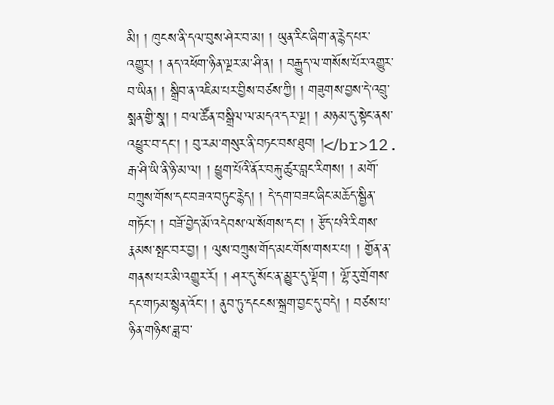མི། ། ཁུངས་ནི་དལ་བུས་ཤེར་བ་མ། ། ཡུན་རིང་ཞིག་ན་རྙེད་པར་འགྱུར། ། ནད་འཕོག་ཉིན་ལྔར་མ་ཤི་ན། ། བརྒྱུད་ལ་གསོས་པོར་འགྱུར་བ་ཡིན། ། སྒྲིབ་ན་འཇིམ་པར་བྱིས་བཙས་ཀྱི། ། གཟུགས་བྱས་དེ་འབྲུ་སྨན་གྱི་སྣ། ། བལ་ཚོན་བསྒྲིལ་ལ་མདའ་དར་ལྔ། ། མཉམ་དུ་སྟེང་ནས་འཕྱུར་བ་དང་། ། བུ་རམ་གསུར་ནི་བཏང་བས་ཐུབ། །</br>12. རྒ་ཤི་ཡི་ནི་ཉི་མ་ལ། ། ཕྱུག་པོའི་ནོར་བརྐུ་ཚུར་བླང་རིགས། ། མགོ་བཀྲུས་གོས་དང་བཟའ་བཏུང་རྙེད། ། དེ་དག་བཟང་ཞིང་མཆོད་སྦྱིན་གཏོང་། ། བཟོ་བྱེད་མོ་འདེབས་ལ་སོགས་དང་། ། རྩོད་པའི་རིགས་རྣམས་སྤང་བར་བྱ། ། ལུས་བཀྲུས་གོད་མང་གོས་གསར་པ། ། གྱོན་ན་གནས་པར་མི་འགྱུར་རོ། ། ཤར་དུ་སོང་ན་མྱུར་དུ་ལྡོག ། ལྷོ་རུ་གྲོགས་དང་གཏམ་སྙན་འོང་། ། ནུབ་ཏུ་དངངས་སྐྲག་བྱང་དུ་བདེ། ། བཙས་པ་ཉིན་གཉིས་ཟླ་བ་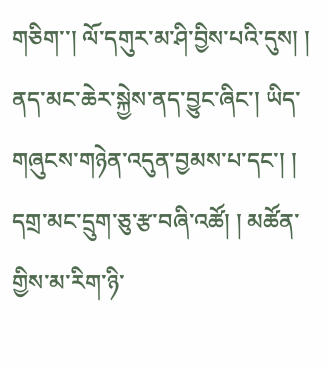གཅིག་་། ལོ་དགུར་མ་ཤི་བྱིས་པའི་དུས། ། ནད་མང་ཆེར་སྐྱེས་ནད་བྱུང་ཞིང་། ཡིད་གཞུངས་གཉེན་འདུན་བྱམས་པ་དང་། ། དགྲ་མང་དྲུག་ཅུ་རྩ་བཞི་འཚོ། ། མཚོན་གྱིས་མ་རིག་ཉི་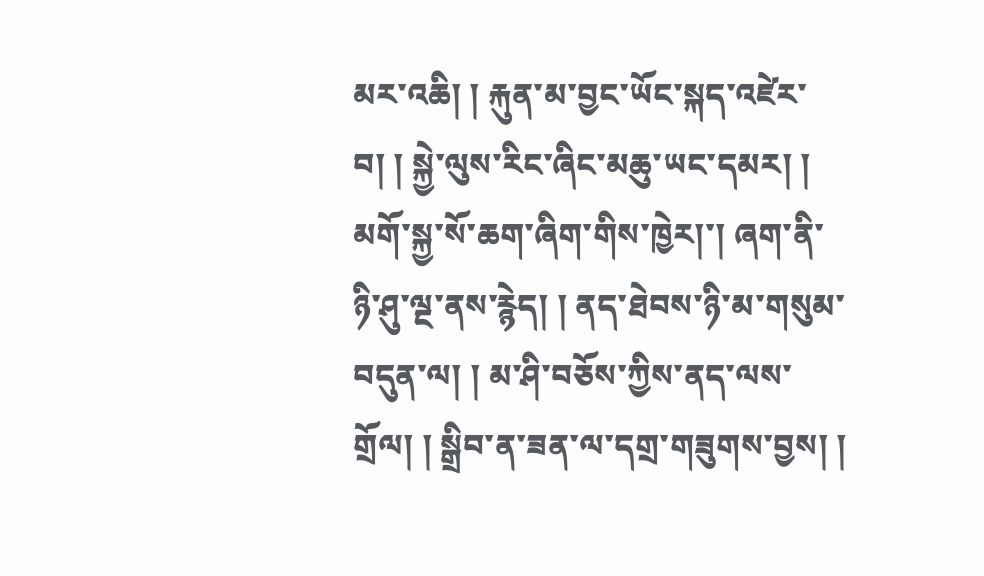མར་འཆི། ། རྐུན་མ་བྱང་ཡོང་སྐད་འཛེར་བ། ། སྐྱེ་ལུས་རིང་ཞིང་མཆུ་ཡང་དམར། ། མགོ་སྐྱ་སོ་ཆག་ཞིག་གིས་ཁྱེར།་། ཞག་ནི་ཉི་ཤུ་ལྔ་ནས་རྙེད། ། ནད་ཐེབས་ཉི་མ་གསུམ་བདུན་ལ། ། མ་ཤི་བཅོས་ཀྱིས་ནད་ལས་གྲོལ། ། སྒྲིབ་ན་ཟན་ལ་དགྲ་གཟུགས་བྱས། །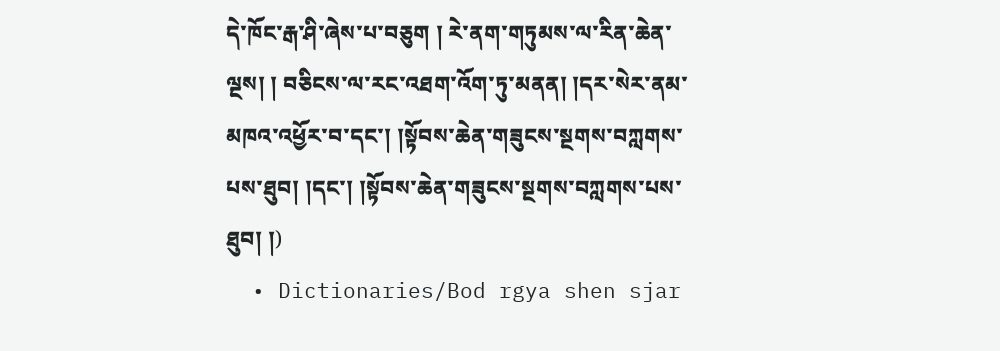དེ་ཁོང་རྒ་ཤི་ཞེས་པ་བཅུག ། རེ་ནག་གཏུམས་ལ་རིན་ཆེན་ལྔས། ། བཅིངས་ལ་རང་འཐག་འོག་ཏུ་མནན། །དར་སེར་ནམ་མཁའ་འཕྱོར་བ་དང་། །སྟོབས་ཆེན་གཟུངས་སྔགས་བཀླགས་པས་ཐུབ། །དང་། །སྟོབས་ཆེན་གཟུངས་སྔགས་བཀླགས་པས་ཐུབ། །)
  • Dictionaries/Bod rgya shen sjar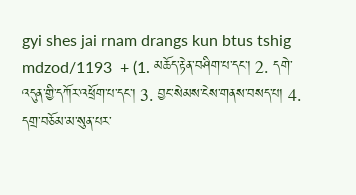gyi shes jai rnam drangs kun btus tshig mdzod/1193  + (1. མཆོད་རྟེན་བཤིག་པ་དང་། 2. དགེ་འདུན་གྱི་དཀོར་འཕྲོག་པ་དང་། 3. བྱང་སེམས་ངེས་གནས་བསད་པ། 4. དགྲ་བཅོམ་མ་སུན་པར་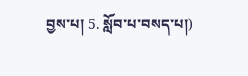བྱས་པ། 5. སློབ་པ་བསད་པ།)